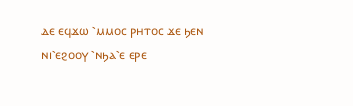ⲇⲉ ⲉϥϫⲱ ⳿ⲙⲙⲟⲥ ⲣⲏⲧⲟⲥ ϫⲉ ϧⲉⲛ ⲛⲓ⳿ⲉϩⲟⲟⲩ ⳿ⲛϧⲁ⳿ⲉ ⲉⲣⲉ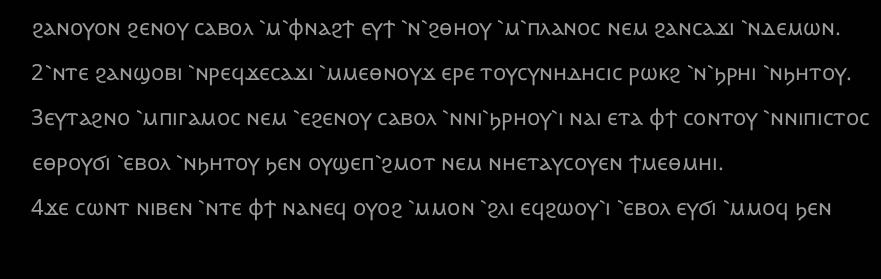ϩⲁⲛⲟⲩⲟⲛ ϩⲉⲛⲟⲩ ⲥⲁⲃⲟⲗ ⳿ⲙ⳿ⲫⲛⲁϩϯ ⲉⲩϯ ⳿ⲛ⳿ϩⲑⲏⲟⲩ ⳿ⲙ⳿ⲡⲗⲁⲛⲟⲥ ⲛⲉⲙ ϩⲁⲛⲥⲁϫⲓ ⳿ⲛⲇⲉⲙⲱⲛ.
2⳿ⲛⲧⲉ ϩⲁⲛϣⲟⲃⲓ ⳿ⲛⲣⲉϥϫⲉⲥⲁϫⲓ ⳿ⲙⲙⲉⲑⲛⲟⲩϫ ⲉⲣⲉ ⲧⲟⲩⲥⲩⲛⲏⲇⲏⲥⲓⲥ ⲣⲱⲕϩ ⳿ⲛ⳿ϧⲣⲏⲓ ⳿ⲛϧⲏⲧⲟⲩ.
3ⲉⲩⲧⲁϩⲛⲟ ⳿ⲙⲡⲓⲅⲁⲙⲟⲥ ⲛⲉⲙ ⳿ⲉϩⲉⲛⲟⲩ ⲥⲁⲃⲟⲗ ⳿ⲛⲛⲓ⳿ϧⲣⲏⲟⲩ⳿ⲓ ⲛⲁⲓ ⲉⲧⲁ ⲫϯ ⲥⲟⲛⲧⲟⲩ ⳿ⲛⲛⲓⲡⲓⲥⲧⲟⲥ ⲉⲑⲣⲟⲩϭⲓ ⳿ⲉⲃⲟⲗ ⳿ⲛϧⲏⲧⲟⲩ ϧⲉⲛ ⲟⲩϣⲉⲡ⳿ϩⲙⲟⲧ ⲛⲉⲙ ⲛⲏⲉⲧⲁⲩⲥⲟⲩⲉⲛ ϯⲙⲉⲑⲙⲏⲓ.
4ϫⲉ ⲥⲱⲛⲧ ⲛⲓⲃⲉⲛ ⳿ⲛⲧⲉ ⲫϯ ⲛⲁⲛⲉϥ ⲟⲩⲟϩ ⳿ⲙⲙⲟⲛ ⳿ϩⲗⲓ ⲉϥϩⲱⲟⲩ⳿ⲓ ⳿ⲉⲃⲟⲗ ⲉⲩϭⲓ ⳿ⲙⲙⲟϥ ϧⲉⲛ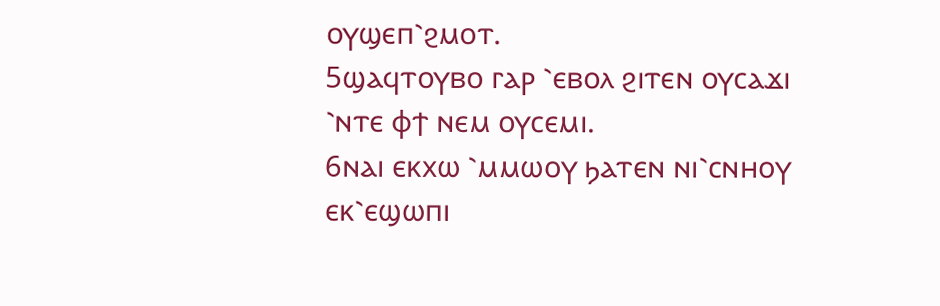ⲟⲩϣⲉⲡ⳿ϩⲙⲟⲧ.
5ϣⲁϥⲧⲟⲩⲃⲟ ⲅⲁⲣ ⳿ⲉⲃⲟⲗ ϩⲓⲧⲉⲛ ⲟⲩⲥⲁϫⲓ ⳿ⲛⲧⲉ ⲫϯ ⲛⲉⲙ ⲟⲩⲥⲉⲙⲓ.
6ⲛⲁⲓ ⲉⲕⲭⲱ ⳿ⲙⲙⲱⲟⲩ ϧⲁⲧⲉⲛ ⲛⲓ⳿ⲥⲛⲏⲟⲩ ⲉⲕ⳿ⲉϣⲱⲡⲓ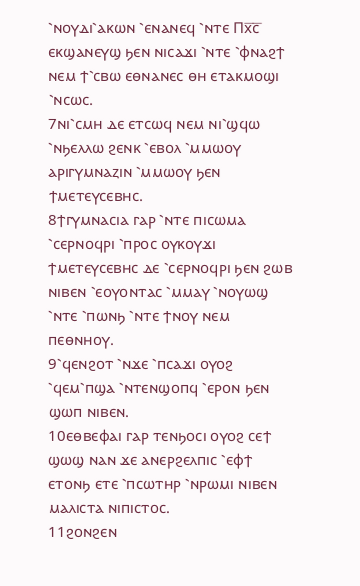⳿ⲛⲟⲩⲇⲓ⳿ⲁⲕⲱⲛ ⳿ⲉⲛⲁⲛⲉϥ ⳿ⲛⲧⲉ Ⲡⲭ̅ⲥ̅ ⲉⲕϣⲁⲛⲉⲩϣ ϧⲉⲛ ⲛⲓⲥⲁϫⲓ ⳿ⲛⲧⲉ ⳿ⲫⲛⲁϩϯ ⲛⲉⲙ ϯ⳿ⲥⲃⲱ ⲉⲑⲛⲁⲛⲉⲥ ⲑⲏ ⲉⲧⲁⲕⲙⲟϣⲓ ⳿ⲛⲥⲱⲥ.
7ⲛⲓ⳿ⲥⲙⲏ ⲇⲉ ⲉⲧⲥⲱϥ ⲛⲉⲙ ⲛⲓ⳿ϣϥⲱ ⳿ⲛϧⲉⲗⲗⲱ ϩⲉⲛⲕ ⳿ⲉⲃⲟⲗ ⳿ⲙⲙⲱⲟⲩ ⲁⲣⲓⲅⲩⲙⲛⲁⲍⲓⲛ ⳿ⲙⲙⲱⲟⲩ ϧⲉⲛ ϯⲙⲉⲧⲉⲩⲥⲉⲃⲏⲥ.
8ϯⲅⲩⲙⲛⲁⲥⲓⲁ ⲅⲁⲣ ⳿ⲛⲧⲉ ⲡⲓⲥⲱⲙⲁ ⳿ⲥⲉⲣⲛⲟϥⲣⲓ ⳿ⲡⲣⲟⲥ ⲟⲩⲕⲟⲩϫⲓ ϯⲙⲉⲧⲉⲩⲥⲉⲃⲏⲥ ⲇⲉ ⳿ⲥⲉⲣⲛⲟϥⲣⲓ ϧⲉⲛ ϩⲱⲃ ⲛⲓⲃⲉⲛ ⳿ⲉⲟⲩⲟⲛⲧⲁⲥ ⳿ⲙⲙⲁⲩ ⳿ⲛⲟⲩⲱϣ ⳿ⲛⲧⲉ ⳿ⲡⲱⲛϧ ⳿ⲛⲧⲉ ϯⲛⲟⲩ ⲛⲉⲙ ⲡⲉⲑⲛⲏⲟⲩ.
9⳿ϥⲉⲛϩⲟⲧ ⳿ⲛϫⲉ ⳿ⲡⲥⲁϫⲓ ⲟⲩⲟϩ ⳿ϥⲉⲙ⳿ⲡϣⲁ ⳿ⲛⲧⲉⲛϣⲟⲡϥ ⳿ⲉⲣⲟⲛ ϧⲉⲛ ϣⲱⲡ ⲛⲓⲃⲉⲛ.
10ⲉⲑⲃⲉⲫⲁⲓ ⲅⲁⲣ ⲧⲉⲛϧⲟⲥⲓ ⲟⲩⲟϩ ⲥⲉϯ ϣⲱϣ ⲛⲁⲛ ϫⲉ ⲁⲛⲉⲣϩⲉⲗⲡⲓⲥ ⳿ⲉⲫϯ ⲉⲧⲟⲛϧ ⲉⲧⲉ ⳿ⲡⲥⲱⲧⲏⲣ ⳿ⲛⲣⲱⲙⲓ ⲛⲓⲃⲉⲛ ⲙⲁⲗⲓⲥⲧⲁ ⲛⲓⲡⲓⲥⲧⲟⲥ.
11ϩⲟⲛϩⲉⲛ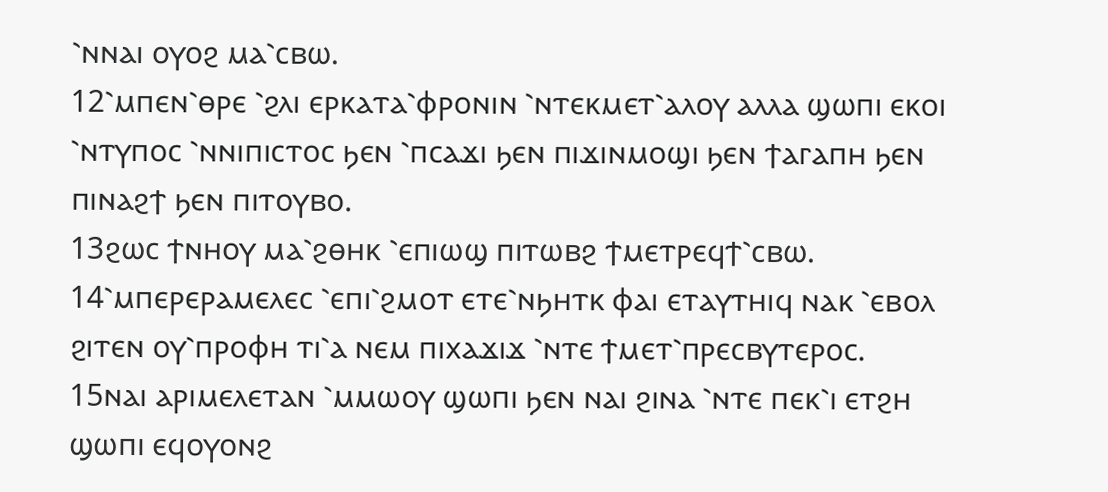⳿ⲛⲛⲁⲓ ⲟⲩⲟϩ ⲙⲁ⳿ⲥⲃⲱ.
12⳿ⲙⲡⲉⲛ⳿ⲑⲣⲉ ⳿ϩⲗⲓ ⲉⲣⲕⲁⲧⲁ⳿ⲫⲣⲟⲛⲓⲛ ⳿ⲛⲧⲉⲕⲙⲉⲧ⳿ⲁⲗⲟⲩ ⲁⲗⲗⲁ ϣⲱⲡⲓ ⲉⲕⲟⲓ ⳿ⲛⲧⲩⲡⲟⲥ ⳿ⲛⲛⲓⲡⲓⲥⲧⲟⲥ ϧⲉⲛ ⳿ⲡⲥⲁϫⲓ ϧⲉⲛ ⲡⲓϫⲓⲛⲙⲟϣⲓ ϧⲉⲛ ϯⲁⲅⲁⲡⲏ ϧⲉⲛ ⲡⲓⲛⲁϩϯ ϧⲉⲛ ⲡⲓⲧⲟⲩⲃⲟ.
13ϩⲱⲥ ϯⲛⲏⲟⲩ ⲙⲁ⳿ϩⲑⲏⲕ ⳿ⲉⲡⲓⲱϣ ⲡⲓⲧⲱⲃϩ ϯⲙⲉⲧⲣⲉϥϯ⳿ⲥⲃⲱ.
14⳿ⲙⲡⲉⲣⲉⲣⲁⲙⲉⲗⲉⲥ ⳿ⲉⲡⲓ⳿ϩⲙⲟⲧ ⲉⲧⲉ⳿ⲛϧⲏⲧⲕ ⲫⲁⲓ ⲉⲧⲁⲩⲧⲏⲓϥ ⲛⲁⲕ ⳿ⲉⲃⲟⲗ ϩⲓⲧⲉⲛ ⲟⲩ⳿ⲡⲣⲟⲫⲏ ⲧⲓ⳿ⲁ ⲛⲉⲙ ⲡⲓⲭⲁϫⲓϫ ⳿ⲛⲧⲉ ϯⲙⲉⲧ⳿ⲡⲣⲉⲥⲃⲩⲧⲉⲣⲟⲥ.
15ⲛⲁⲓ ⲁⲣⲓⲙⲉⲗⲉⲧⲁⲛ ⳿ⲙⲙⲱⲟⲩ ϣⲱⲡⲓ ϧⲉⲛ ⲛⲁⲓ ϩⲓⲛⲁ ⳿ⲛⲧⲉ ⲡⲉⲕ⳿ⲓ ⲉⲧϩⲏ ϣⲱⲡⲓ ⲉϥⲟⲩⲟⲛϩ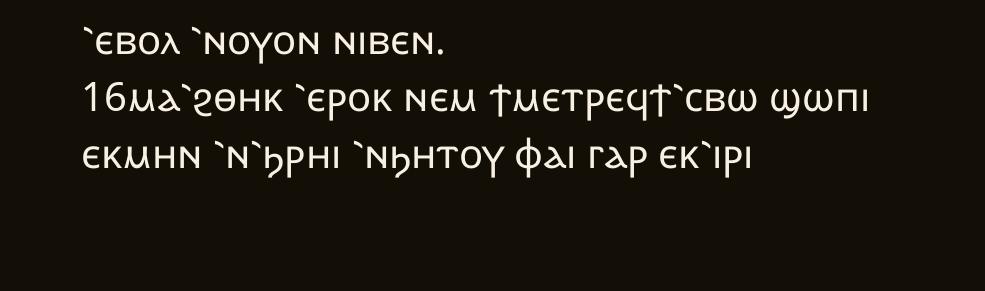⳿ⲉⲃⲟⲗ ⳿ⲛⲟⲩⲟⲛ ⲛⲓⲃⲉⲛ.
16ⲙⲁ⳿ϩⲑⲏⲕ ⳿ⲉⲣⲟⲕ ⲛⲉⲙ ϯⲙⲉⲧⲣⲉϥϯ⳿ⲥⲃⲱ ϣⲱⲡⲓ ⲉⲕⲙⲏⲛ ⳿ⲛ⳿ϧⲣⲏⲓ ⳿ⲛϧⲏⲧⲟⲩ ⲫⲁⲓ ⲅⲁⲣ ⲉⲕ⳿ⲓⲣⲓ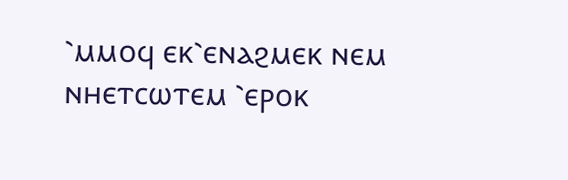⳿ⲙⲙⲟϥ ⲉⲕ⳿ⲉⲛⲁϩⲙⲉⲕ ⲛⲉⲙ ⲛⲏⲉⲧⲥⲱⲧⲉⲙ ⳿ⲉⲣⲟⲕ